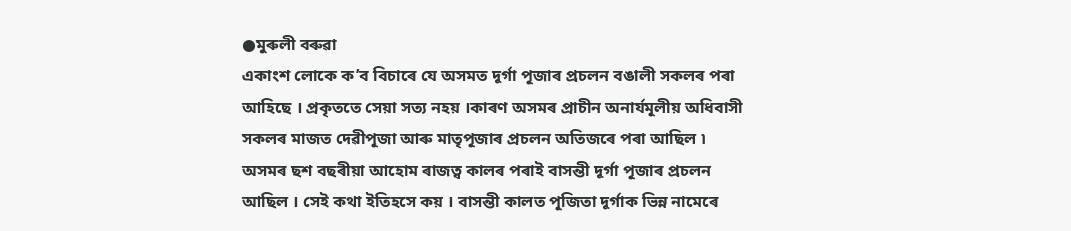●মুৰুলী বৰুৱা
একাংশ লোকে ক’ব বিচাৰে যে অসমত দূর্গা পূজাৰ প্ৰচলন বঙালী সকলৰ পৰা আহিছে । প্ৰকৃততে সেয়া সত্য নহয় ।কাৰণ অসমৰ প্ৰাচীন অনাৰ্যমূলীয় অধিবাসী সকলৰ মাজত দেৱীপূজা আৰু মাতৃপূজাৰ প্ৰচলন অতিজৰে পৰা আছিল ৷ অসমৰ ছশ বছৰীয়া আহোম ৰাজত্ব কালৰ পৰাই বাসন্তী দূৰ্গা পূজাৰ প্ৰচলন আছিল । সেই কথা ইতিহসে কয় । বাসন্তী কালত পূজিতা দূৰ্গাক ভিন্ন নামেৰে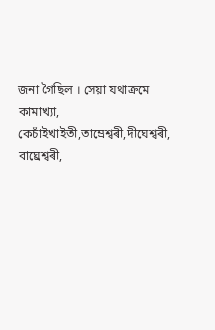জনা গৈছিল । সেয়া যথাক্ৰমে কামাখ্যা, কেচাঁইখাইতী,তাম্ৰেশ্বৰী,দীঘেশ্বৰী, বাঘ্ৰেশ্বৰী,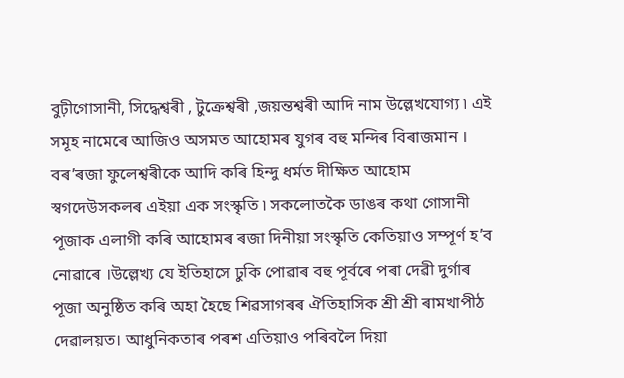বুঢ়ীগোসানী, সিদ্ধেশ্বৰী , টুক্ৰেশ্বৰী ,জয়ন্তশ্বৰী আদি নাম উল্লেখযোগ্য ৷ এই সমূহ নামেৰে আজিও অসমত আহোমৰ যুগৰ বহু মন্দিৰ বিৰাজমান । বৰ’ৰজা ফুলেশ্বৰীকে আদি কৰি হিন্দু ধৰ্মত দীক্ষিত আহোম স্বগদেউসকলৰ এইয়া এক সংস্কৃতি ৷ সকলোতকৈ ডাঙৰ কথা গোসানী পূজাক এলাগী কৰি আহোমৰ ৰজা দিনীয়া সংস্কৃতি কেতিয়াও সম্পূৰ্ণ হ’ব নোৱাৰে ।উল্লেখ্য যে ইতিহাসে ঢুকি পোৱাৰ বহু পূৰ্বৰে পৰা দেৱী দুৰ্গাৰ পূজা অনুষ্ঠিত কৰি অহা হৈছে শিৱসাগৰৰ ঐতিহাসিক শ্ৰী শ্ৰী ৰামখাপীঠ দেৱালয়ত। আধুনিকতাৰ পৰশ এতিয়াও পৰিবলৈ দিয়া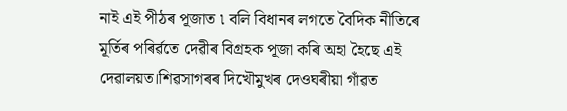নাই এই পীঠৰ পূজাত ৷ বলি বিধানৰ লগতে বৈদিক নীতিৰে মূৰ্তিৰ পৰিৰ্ৱতে দেৱীৰ বিগ্ৰহক পূজা কৰি অহা হৈছে এই দেৱালয়ত।শিৱসাগৰৰ দিখৌমুখৰ দেওঘৰীয়া গাঁৱত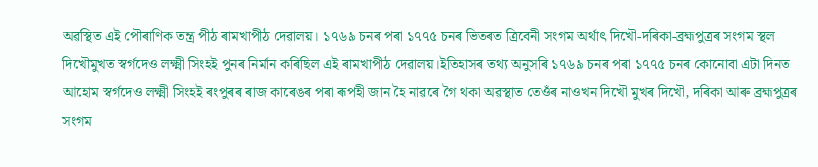অৱস্থিত এই পৌৰাণিক তন্ত্ৰ পীঠ ৰামখাপীঠ দেৱালয়। ১৭৬৯ চনৰ পৰা ১৭৭৫ চনৰ ভিতৰত ত্ৰিবেনী সংগম অৰ্থাৎ দিখৌ-দৰিকা-ব্ৰহ্মপুত্ৰৰ সংগম স্থল দিখৌমুখত স্বৰ্গদেও লক্ষ্মী সিংহই পুনৰ নিৰ্মান কৰিছিল এই ৰামখাপীঠ দেৱালয়।ইতিহাসৰ তথ্য অনুসৰি ১৭৬৯ চনৰ পৰা ১৭৭৫ চনৰ কোনোবা এটা দিনত আহোম স্বৰ্গদেও লক্ষ্মী সিংহই ৰংপুৰৰ ৰাজ কাৰেঙৰ পৰা ৰূপহী জান হৈ নাৱৰে গৈ থকা অৱস্থাত তেওঁৰ নাওখন দিখৌ মুখৰ দিখৌ, দৰিকা আৰু ব্ৰহ্মপুত্ৰৰ সংগম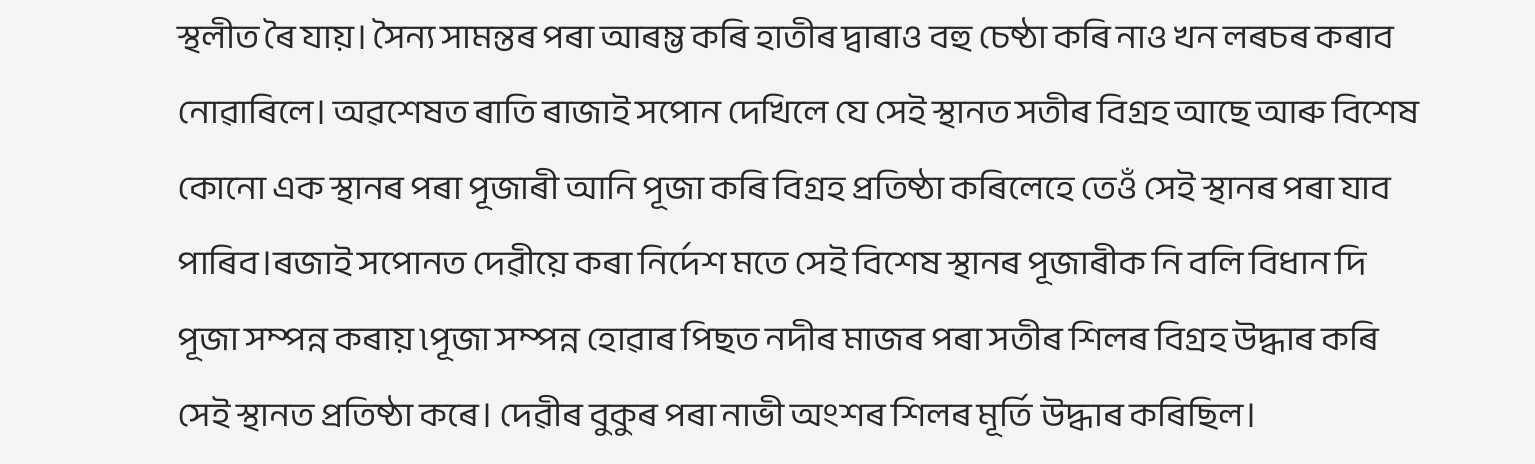স্থলীত ৰৈ যায়। সৈন্য সামন্তৰ পৰা আৰম্ভ কৰি হাতীৰ দ্বাৰাও বহু চেষ্ঠা কৰি নাও খন লৰচৰ কৰাব নোৱাৰিলে। অৱশেষত ৰাতি ৰাজাই সপোন দেখিলে যে সেই স্থানত সতীৰ বিগ্ৰহ আছে আৰু বিশেষ কোনো এক স্থানৰ পৰা পূজাৰী আনি পূজা কৰি বিগ্ৰহ প্ৰতিষ্ঠা কৰিলেহে তেওঁ সেই স্থানৰ পৰা যাব পাৰিব।ৰজাই সপোনত দেৱীয়ে কৰা নিৰ্দেশ মতে সেই বিশেষ স্থানৰ পূজাৰীক নি বলি বিধান দি পূজা সম্পন্ন কৰায় ৷পূজা সম্পন্ন হোৱাৰ পিছত নদীৰ মাজৰ পৰা সতীৰ শিলৰ বিগ্ৰহ উদ্ধাৰ কৰি সেই স্থানত প্ৰতিষ্ঠা কৰে। দেৱীৰ বুকুৰ পৰা নাভী অংশৰ শিলৰ মূৰ্তি উদ্ধাৰ কৰিছিল।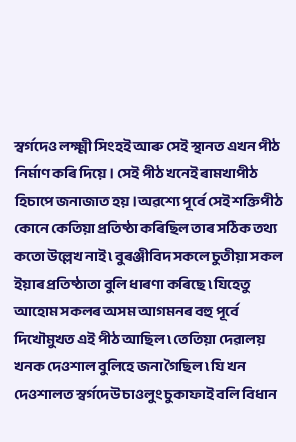স্বৰ্গদেও লক্ষ্মী সিংহই আৰু সেই স্থানত এখন পীঠ নিৰ্মাণ কৰি দিয়ে। সেই পীঠ খনেই ৰামখাপীঠ হিচাপে জনাজাত হয়।অৱশ্যে পূৰ্বে সেই শক্তিপীঠ কোনে কেতিয়া প্ৰতিষ্ঠা কৰিছিল তাৰ সঠিক তথ্য কতো উল্লেখ নাই ৷ বুৰঞ্জীবিদ সকলে চুতীয়া সকল ইয়াৰ প্ৰতিষ্ঠাতা বুলি ধাৰণা কৰিছে ৷ যিহেতু আহোম সকলৰ অসম আগমনৰ বহু পূৰ্বে দিখৌমুখত এই পীঠ আছিল ৷ তেতিয়া দেৱালয় খনক দেওশাল বুলিহে জনা গৈছিল ৷ যি খন দেওশালত স্বৰ্গদেউ চাওলুং চুকাফাই বলি বিধান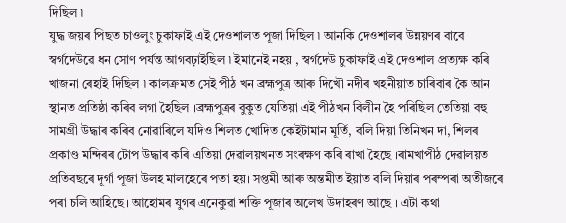দিছিল ৷
যুদ্ধ জয়ৰ পিছত চাওলুং চুকাফাই এই দেওশালত পূজা দিছিল ৷ আনকি দেওশালৰ উন্নয়ণৰ বাবে স্বৰ্গদেউৱে ধন সোণ পৰ্যন্ত আগবঢ়াইছিল ৷ ইমানেই নহয় , স্বৰ্গদেউ চুকাফাই এই দেওশাল প্ৰত্যক্ষ কৰি খাজনা ৰেহাই দিছিল ৷ কালক্ৰমত সেই পীঠ খন ব্ৰহ্মপুত্ৰ আৰু দিখৌ নদীৰ খহনীয়াত চাৰিবাৰ কৈ আন স্থানত প্ৰতিষ্ঠা কৰিব লগা হৈছিল ।ব্ৰহ্মপুত্ৰৰ বুকুত যেতিয়া এই পীঠখন বিলীন হৈ পৰিছিল তেতিয়া বহু সামগ্ৰী উদ্ধাৰ কৰিব নোৱাৰিলে যদিও শিলত খোদিত কেইটামান মূৰ্তি, বলি দিয়া তিনিখন দা, শিলৰ প্ৰকাণ্ড মন্দিৰৰ টোপ উদ্ধাৰ কৰি এতিয়া দেৱালয়খনত সংৰক্ষণ কৰি ৰাখা হৈছে ।ৰামখাপীঠ দেৱালয়ত প্ৰতিবছৰে দূৰ্গা পূজা উলহ মালহেৰে পতা হয়। সপ্তমী আৰু অম্তমীত ইয়াত বলি দিয়াৰ পৰম্পৰা অতীজৰে পৰা চলি আহিছে। আহোমৰ যুগৰ এনেকুৱা শক্তি পূজাৰ অলেখ উদাহৰণ আছে । এটা কথা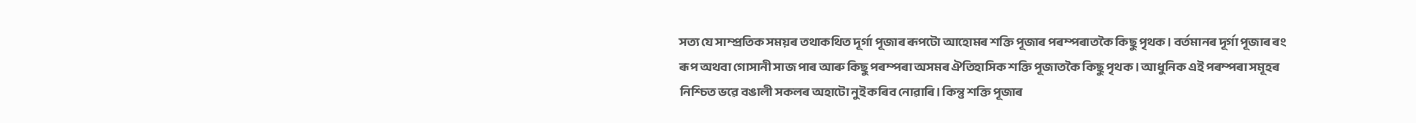সত্য যে সাম্প্ৰতিক সময়ৰ তথাকথিত দূৰ্গা পূজাৰ ৰূপটো আহোমৰ শক্তি পূজাৰ পৰম্পৰাতকৈ কিছু পৃথক । বৰ্তমানৰ দূৰ্গা পূজাৰ ৰং ৰূপ অথবা গোসানী সাজ পাৰ আৰু কিছু পৰম্পৰা অসমৰ ঐতিহাসিক শক্তি পূজাতকৈ কিছু পৃথক । আধুনিক এই পৰম্পৰা সমূহৰ নিশ্চিত ভৱে বঙালী সকলৰ অহাটো নুই কৰিব নোৱাৰি। কিন্তু শক্তি পূজাৰ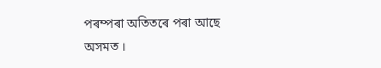পৰম্পৰা অতিতৰে পৰা আছে অসমত ।